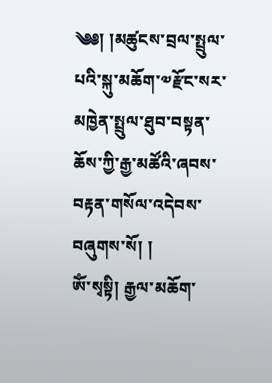༄༅། །མཚུངས་བྲལ་སྤྲུལ་པའི་སྐུ་མཆོག་༧རྫོང་སར་མཁྱེན་སྤྲུལ་ཐུབ་བསྟན་ཆོས་ཀྱི་རྒྱ་མཚོའི་ཞབས་བརྟན་གསོལ་འདེབས་བཞུགས་སོ། །
ཨོཾ་སྭསྟི། རྒྱལ་མཆོག་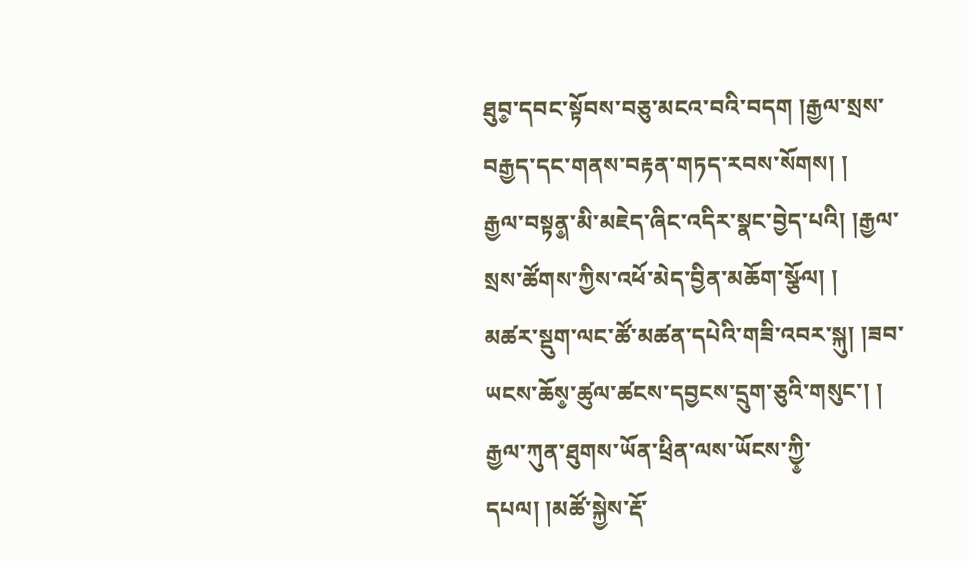ཐུབ༵་དབང་སྟོབས་བཅུ་མངའ་བའི་བདག །རྒྱལ་སྲས་བརྒྱད་དང་གནས་བརྟན་གཏད་རབས་སོགས། །
རྒྱལ་བསྟན༵་མི་མཇེད་ཞིང་འདིར་སྣང་བྱེད་པའི། །རྒྱལ་སྲས་ཚོགས་ཀྱིས་འཕོ་མེད་བྱིན་མཆོག་སྩོལ། །
མཚར་སྡུག་ལང་ཚོ་མཚན་དཔེའི་གཟི་འབར་སྐུ། །ཟབ་ཡངས་ཆོས༵་ཚུལ་ཚངས་དབྱངས་དྲུག་ཅུའི་གསུང་། །
རྒྱལ་ཀུན་ཐུགས་ཡོན་ཕྲིན་ལས་ཡོངས་ཀྱི༵་དཔལ། །མཚོ་སྐྱེས་རྡོ་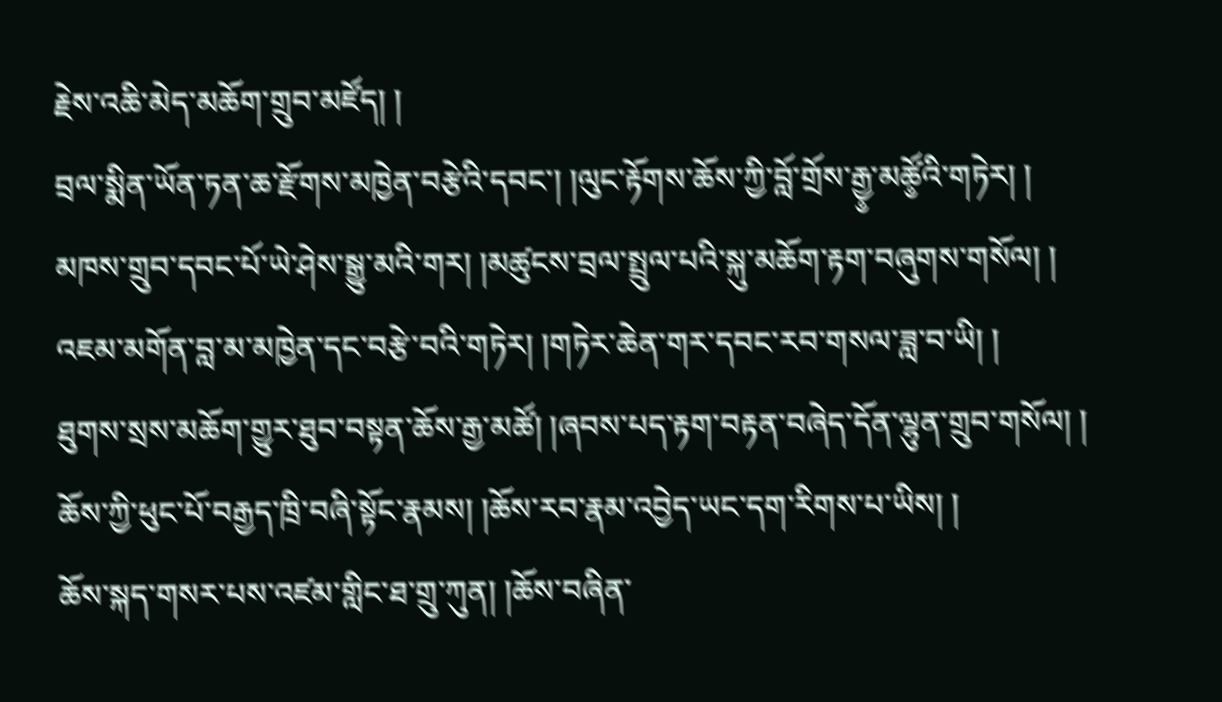རྗེས་འཆི་མེད་མཆོག་གྲུབ་མཛོད། །
བྲལ་སྨིན་ཡོན་ཏན་ཆ་རྫོགས་མཁྱེན་བརྩེའི་དབང་། །ལུང་རྟོགས་ཆོས་ཀྱི་བློ་གྲོས་རྒྱ༵་མཚོ༵འི་གཏེར། །
མཁས་གྲུབ་དབང་པོ་ཡེ་ཤེས་སྒྱུ་མའི་གར། །མཚུངས་བྲལ་སྤྲུལ་པའི་སྐུ་མཆོག་རྟག་བཞུགས་གསོལ། །
འཇམ་མགོན་བླ་མ་མཁྱེན་དང་བརྩེ་བའི་གཏེར། །གཏེར་ཆེན་གར་དབང་རབ་གསལ་ཟླ་བ་ཡི། །
ཐུགས་སྲས་མཆོག་གྱུར་ཐུབ་བསྟན་ཆོས་རྒྱ་མཚོ། །ཞབས་པད་རྟག་བརྟན་བཞེད་དོན་ལྷུན་གྲུབ་གསོལ། །
ཆོས་ཀྱི་ཕུང་པོ་བརྒྱད་ཁྲི་བཞི་སྟོང་རྣམས། །ཆོས་རབ་རྣམ་འབྱེད་ཡང་དག་རིགས་པ་ཡིས། །
ཆོས་སྐད་གསར་པས་འཛམ་གླིང་ཐ་གྲུ་ཀུན། །ཆོས་བཞིན་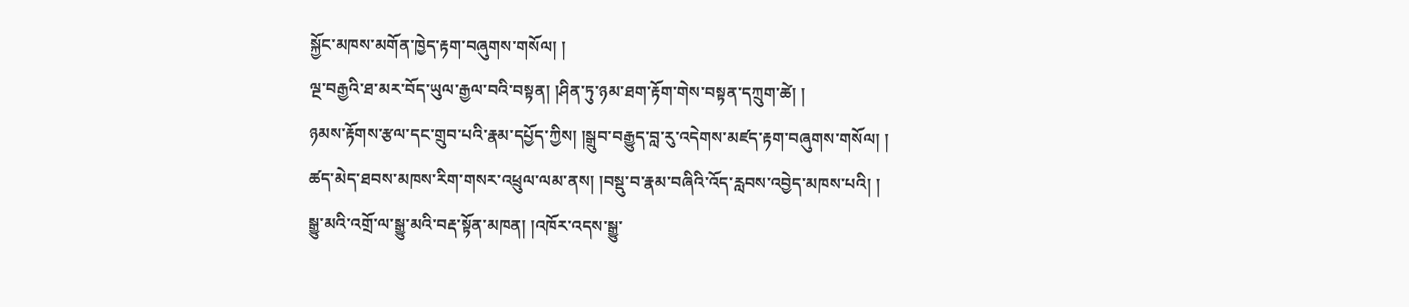སྐྱོང་མཁས་མགོན་ཁྱེད་རྟག་བཞུགས་གསོལ། །
ལྔ་བརྒྱའི་ཐ་མར་བོད་ཡུལ་རྒྱལ་བའི་བསྟན། །ཤིན་ཏུ་ཉམ་ཐག་རྟོག་གེས་བསྟན་དཀྲུག་ཚེ། །
ཉམས་རྟོགས་རྩལ་དང་གྲུབ་པའི་རྣམ་དཔྱོད་ཀྱིས། །སྒྲུབ་བརྒྱུད་བླ་རུ་འདེགས་མཛད་རྟག་བཞུགས་གསོལ། །
ཚད་མེད་ཐབས་མཁས་རིག་གསར་འཕྲུལ་ལམ་ནས། །བསྡུ་བ་རྣམ་བཞིའི་འོད་རླབས་འབྱེད་མཁས་པའི། །
སྒྱུ་མའི་འགྲོ་ལ་སྒྱུ་མའི་བརྡ་སྟོན་མཁན། །འཁོར་འདས་སྒྱུ་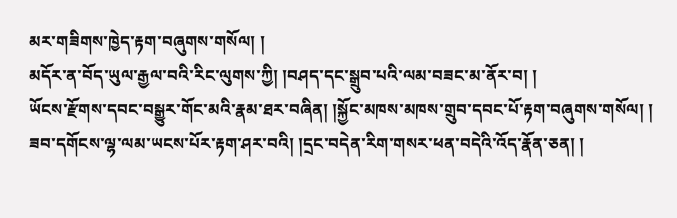མར་གཟིགས་ཁྱེད་རྟག་བཞུགས་གསོལ། །
མདོར་ན་བོད་ཡུལ་རྒྱལ་བའི་རིང་ལུགས་ཀྱི། །བཤད་དང་སྒྲུབ་པའི་ལམ་བཟང་མ་ནོར་བ། །
ཡོངས་རྫོགས་དབང་བསྒྱུར་གོང་མའི་རྣམ་ཐར་བཞིན། །སྐྱོང་མཁས་མཁས་གྲུབ་དབང་པོ་རྟག་བཞུགས་གསོལ། །
ཟབ་དགོངས་ལྷ་ལམ་ཡངས་པོར་རྟག་ཤར་བའི། །དྲང་བདེན་རིག་གསར་ཕན་བདེའི་འོད་རྣོན་ཅན། །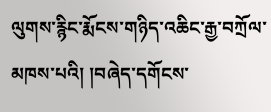ལུགས་རྙིང་རྨོངས་གཉིད་འཆིང་རྒྱ་བཀྲོལ་མཁས་པའི། །བཞེད་དགོངས་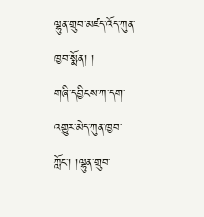ལྷུན་གྲུབ་མཛད་འོད་ཀུན་ཁྱབ་སྨོན། །
གཞི་དབྱིངས་ཀ་དག་འགྱུར་མེད་ཀུན་ཁྱབ་ཀློང་། །ལྷུན་གྲུབ་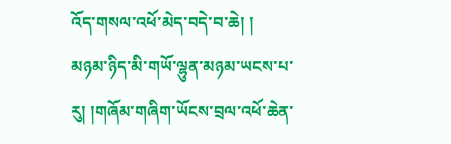འོད་གསལ་འཕོ་མེད་བདེ་བ་ཆེ། །
མཉམ་ཉིད་མི་གཡོ་ལྷུན་མཉམ་ཡངས་པ་རུ། །གཞོམ་གཞིག་ཡོངས་བྲལ་འཕོ་ཆེན་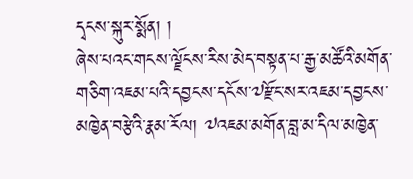དྭངས་སྐུར་སྨོན། །
ཞེས་པའང་གངས་ལྗོངས་རིས་མེད་བསྟན་པ་རྒྱ་མཚོའི་མགོན་གཅིག་འཇམ་པའི་དབྱངས་དངོས་༧རྫོང་སར་འཇམ་དབྱངས་མཁྱེན་བརྩེའི་རྣམ་རོལ། ༧འཇམ་མགོན་བླ་མ་དིལ་མཁྱེན་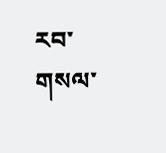རབ་གསལ་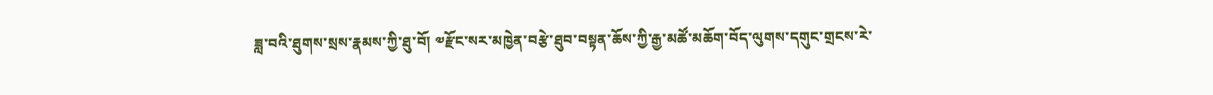ཟླ་བའི་ཐུགས་སྲས་རྣམས་ཀྱི་ཐུ་བོ། ༧རྫོང་སར་མཁྱེན་བརྩེ་ཐུབ་བསྟན་ཆོས་ཀྱི་རྒྱ་མཚོ་མཆོག་བོད་ལུགས་དགུང་གྲངས་རེ་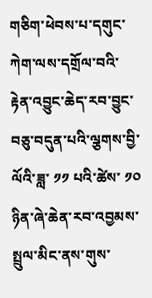གཅིག་ཕེབས་པ་དགུང་ཀེག་ལས་དགྲོལ་བའི་རྟེན་འབྱུང་ཆེད་རབ་བྱུང་བཅུ་བདུན་པའི་ལྕགས་བྱི་ལོའི་ཟླ་ ༡༡ པའི་ཚེས་ ༡༠ ཉིན་ཞེ་ཆེན་རབ་འབྱམས་སྤྲུལ་མིང་ནས་གུས་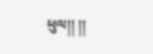ཕུལ།། །།